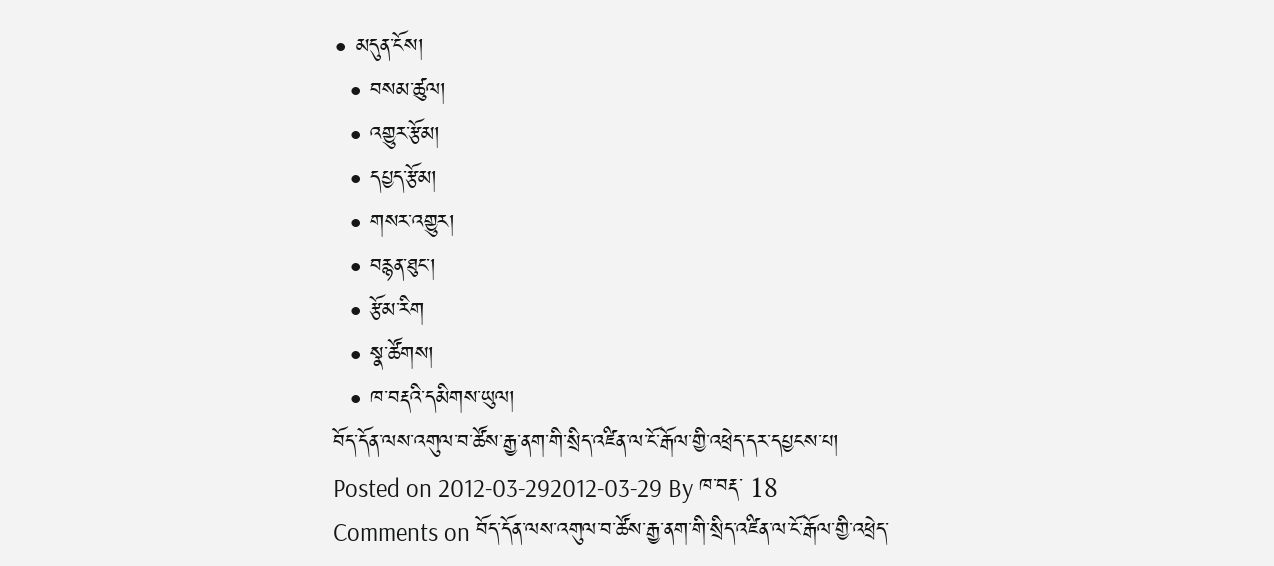• མདུན་ངོས།
  • བསམ་ཚུལ།
  • འགྱུར་རྩོམ།
  • དཔྱད་རྩོམ།
  • གསར་འགྱུར།
  • བརྙན་ཐུང་།
  • རྩོམ་རིག
  • སྣ་ཚོགས།
  • ཁ་བརྡའི་དམིགས་ཡུལ།
བོད་དོན་ལས་འགུལ་བ་ཚོས་རྒྱ་ནག་གི་སྲིད་འཛིན་ལ་ངོ་རྒོལ་གྱི་འཕྲེད་དར་དཔྱངས་པ།
Posted on 2012-03-292012-03-29 By ཁ་བརྡ་ 18 Comments on བོད་དོན་ལས་འགུལ་བ་ཚོས་རྒྱ་ནག་གི་སྲིད་འཛིན་ལ་ངོ་རྒོལ་གྱི་འཕྲེད་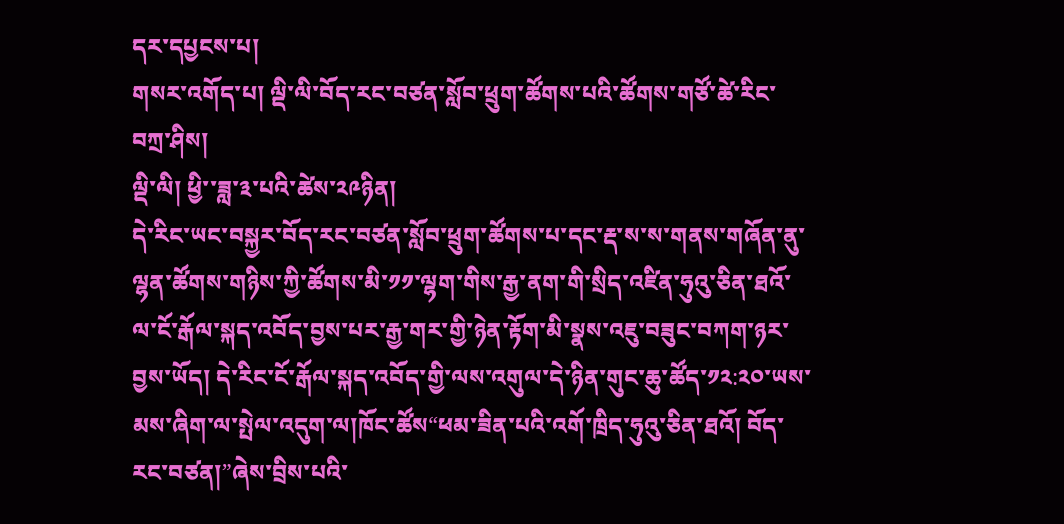དར་དཔྱངས་པ།
གསར་འགོད་པ། ལྡི་ལི་བོད་རང་བཙན་སློབ་ཕྲུག་ཚོགས་པའི་ཚོགས་གཙོ་ཚེ་རིང་བཀྲ་ཤིས།
ལྡི་ལི། ཕྱི་་ཟླ་༣་པའི་ཚེས་༢༩ཉིན།
དེ་རིང་ཡང་བསྐྱར་བོད་རང་བཙན་སློབ་ཕྲུག་ཚོགས་པ་དང་རྡ་ས་ས་གནས་གཞོན་ནུ་ལྷན་ཚོགས་གཉིས་ཀྱི་ཚོགས་མི་༡༡་ལྷག་གིས་རྒྱ་ནག་གི་སྲིད་འཛིན་ཧུའུ་ཅིན་ཐའོ་ལ་ངོ་རྒོལ་སྐད་འབོད་བྱས་པར་རྒྱ་གར་གྱི་ཉེན་རྟོག་མི་སྣས་འཇུ་བཟུང་བཀག་ཉར་བྱས་ཡོད། དེ་རིང་ངོ་རྒོལ་སྐད་འབོད་གྱི་ལས་འགུལ་དེ་ཉིན་གུང་ཆུ་ཚོད་༡༢:༢༠་ཡས་མས་ཞིག་ལ་སྤེལ་འདུག་ལ།ཁོང་ཚོས“ཕམ་ཟིན་པའི་འགོ་ཁྲིད་ཧུའུ་ཅིན་ཐའོ། བོད་རང་བཙན།”ཞེས་བྲིས་པའི་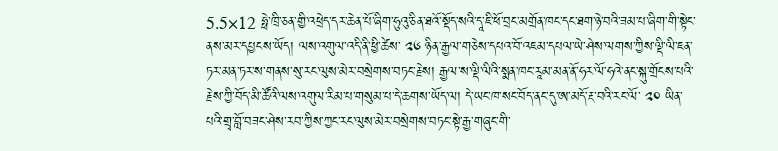5.5×12 ཧྥེ་ཁྲི་ཅན་གྱི་འཕྲེད་དར་ཆེན་པོ་ཞིག་ཧུའུ་ཅིན་ཐའོ་སྡོད་སའི་དཱ་ཇི་ཕོ་བྲང་མགྲོན་ཁང་དང་ཐག་ཉེ་བའི་ཟམ་པ་ཞིག་གི་སྟེང་ནས་མར་དཔྱངས་ཡོད། ལས་འགུལ་འདི་ནི་ཕྱི་ཚེས་ ༢༦ ཉིན་རྒྱལ་གཅེས་དཔའ་བོ་འཇམ་དཔལ་ཡེ་ཤེས་ལགས་ཀྱིས་ལྡི་ལི་ཇན་ཏར་མན་ཏར་ས་གནས་སུ་རང་ལུས་མེར་བསྲེགས་བཏང་རྗེས། རྒྱལ་ས་ལྡི་ལིའི་སྨན་ཁང་རཱམ་མན་ནོ་ཧར་ལོ་ཧའེ་ནང་སྐུ་གྲོངས་པའི་རྗེས་ཀྱི་བོད་མི་ཚོའི་ལས་འགུལ་རིམ་པ་གསུམ་པ་དེ་ཆགས་ཡོད་ལ། དེ་ཡང་ཁ་སང་བོད་ནང་དུ་ཨ་མདོ་རྔ་བའི་རང་ལོ་ ༢༠ ཡིན་པའི་གྲྭ་བློ་བཟང་ཤེས་རབ་ཀྱིས་ཀྱང་རང་ལུས་མེར་བསྲེགས་བཏང་སྟེ་རྒྱ་གཞུང་གི་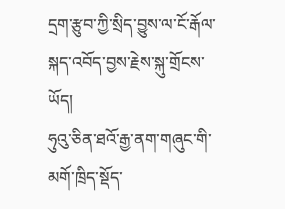དྲག་རྩུབ་ཀྱི་སྲིད་བྱུས་ལ་ངོ་རྒོལ་སྐད་འབོད་བྱས་རྗེས་སྐུ་གྲོངས་ཡོད།
ཧུའུ་ཅིན་ཐའོ་རྒྱ་ནག་གཞུང་གི་མགོ་ཁྲིད་སྡོད་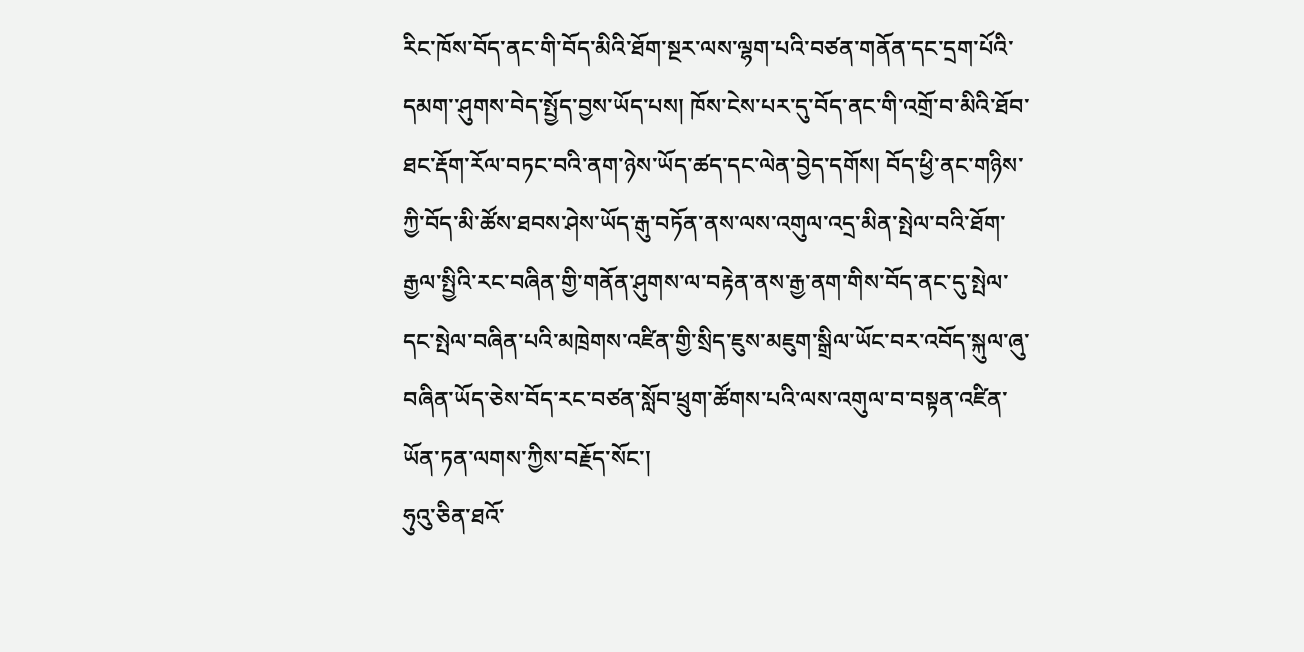རིང་ཁོས་བོད་ནང་གི་བོད་མིའི་ཐོག་སྔར་ལས་ལྷག་པའི་བཙན་གནོན་དང་དྲག་པོའི་དམག་་ཤུགས་བེད་སྤྱོད་བྱས་ཡོད་པས། ཁོས་ངེས་པར་དུ་བོད་ནང་གི་འགྲོ་བ་མིའི་ཐོབ་ཐང་རྡོག་རོལ་བཏང་བའི་ནག་ཉེས་ཡོད་ཚད་དང་ལེན་བྱེད་དགོས། བོད་ཕྱི་ནང་གཉིས་ཀྱི་བོད་མི་ཚོས་ཐབས་ཤེས་ཡོད་རྒུ་བཏོན་ནས་ལས་འགུལ་འདྲ་མིན་སྤེལ་བའི་ཐོག་རྒྱལ་སྤྱིའི་རང་བཞིན་གྱི་གནོན་ཤུགས་ལ་བརྟེན་ནས་རྒྱ་ནག་གིས་བོད་ནང་དུ་སྤེལ་དང་སྤེལ་བཞིན་པའི་མཁྲེགས་འཛིན་གྱི་སྲིད་ཇུས་མཇུག་སྒྲིལ་ཡོང་བར་འབོད་སྐུལ་ཞུ་བཞིན་ཡོད་ཅེས་བོད་རང་བཙན་སློབ་ཕྲུག་ཚོགས་པའི་ལས་འགུལ་བ་བསྟན་འཛིན་ཡོན་ཏན་ལགས་ཀྱིས་བརྗོད་སོང་།
ཧུའུ་ཅིན་ཐའོ་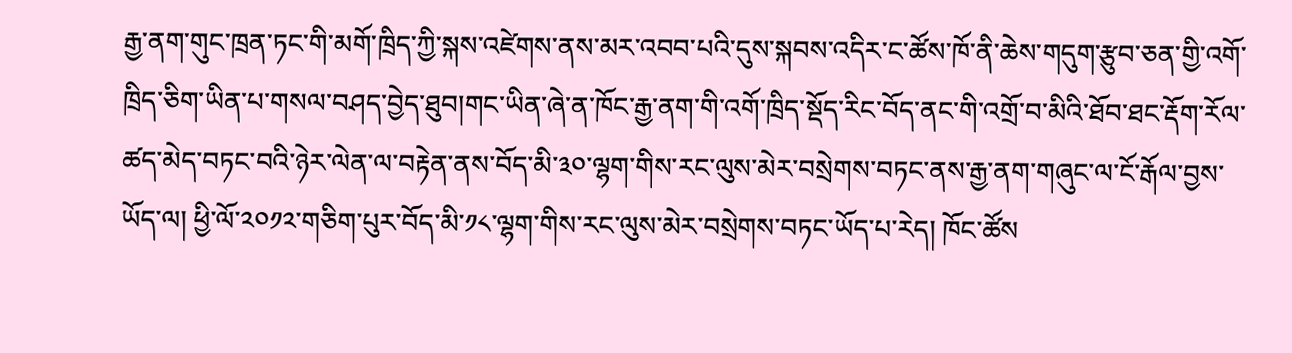རྒྱ་ནག་གུང་ཁྲན་ཏང་གི་མགོ་ཁྲིད་ཀྱི་སྐས་འཛེགས་ནས་མར་འབབ་པའི་དུས་སྐབས་འདིར་ང་ཚོས་ཁོ་ནི་ཆེས་གདུག་རྩུབ་ཅན་གྱི་འགོ་ཁྲིད་ཅིག་ཡིན་པ་གསལ་བཤད་བྱེད་ཐུབ།གང་ཡིན་ཞེ་ན་ཁོང་རྒྱ་ནག་གི་འགོ་ཁྲིད་སྡོད་རིང་བོད་ནང་གི་འགྲོ་བ་མིའི་ཐོབ་ཐང་རྡོག་རོལ་ཚད་མེད་བཏང་བའི་ཉེར་ལེན་ལ་བརྟེན་ནས་བོད་མི་༣༠་ལྷག་གིས་རང་ལུས་མེར་བསྲེགས་བཏང་ནས་རྒྱ་ནག་གཞུང་ལ་ངོ་རྒོལ་བྱས་ཡོད་ལ། ཕྱི་ལོ་༢༠༡༢་གཅིག་པུར་བོད་མི་༡༨་ལྷག་གིས་རང་ལུས་མེར་བསྲེགས་བཏང་ཡོད་པ་རེད། ཁོང་ཚོས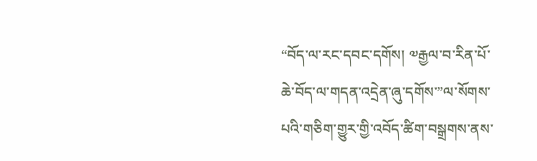“བོད་ལ་རང་དབང་དགོས། ༧རྒྱལ་བ་རིན་པོ་ཆེ་བོད་ལ་གདན་འདྲེན་ཞུ་དགོས་”ལ་སོགས་པའི་གཅིག་གྱུར་གྱི་འབོད་ཚིག་བསྒྲགས་ནས་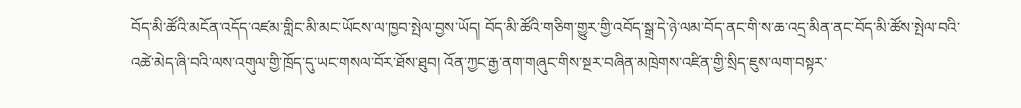བོད་མི་ཚོའི་མངོན་འདོད་འཛམ་གླིང་མི་མང་ཡོངས་ལ་ཁྱབ་སྤེལ་བྱས་ཡོད། བོད་མི་ཚོའི་གཅིག་གྱུར་གྱི་འབོད་སྒྲ་དེ་ཉེ་ལམ་བོད་ནང་གི་ས་ཆ་འདྲ་མིན་ནང་བོད་མི་ཚོས་སྤེལ་བའི་འཚེ་མེད་ཞི་བའི་ལས་འགུལ་གྱི་ཁྲོད་དུ་ཡང་གསལ་བོར་ཐོས་ཐུབ། འོན་ཀྱང་རྒྱ་ནག་གཞུང་གིས་སྔར་བཞིན་མཁྲེགས་འཛིན་གྱི་སྲིད་ཇུས་ལག་བསྟར་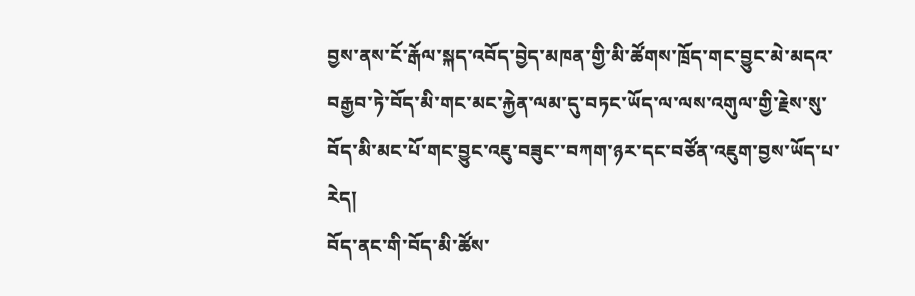བྱས་ནས་ངོ་རྒོལ་སྐད་འབོད་བྱེད་མཁན་གྱི་མི་ཚོགས་ཁྲོད་གང་བྱུང་མེ་མདའ་བརྒྱབ་ཏེ་བོད་མི་གང་མང་རྐྱེན་ལམ་དུ་བཏང་ཡོད་ལ་ལས་འགུལ་གྱི་རྗེས་སུ་བོད་མི་མང་པོ་གང་བྱུང་འཇུ་བཟུང་་བཀག་ཉར་དང་བཙོན་འཇུག་བྱས་ཡོད་པ་རེད།
བོད་ནང་གི་བོད་མི་ཚོས་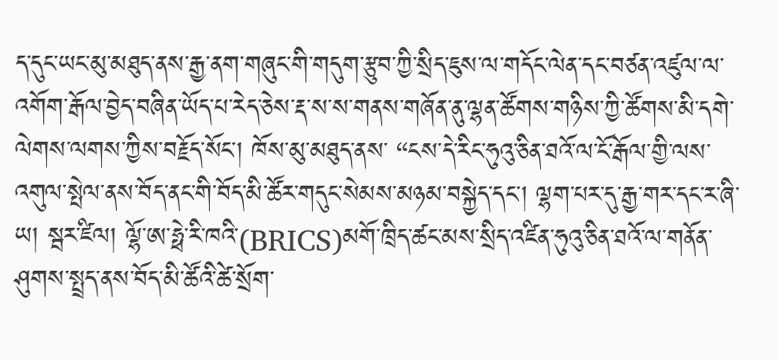ད་དུང་ཡང་མུ་མཐུད་ནས་རྒྱ་ནག་གཞུང་གི་གདུག་རྩུབ་ཀྱི་སྲིད་ཇུས་ལ་གདོང་ལེན་དང་བཙན་འཛུལ་ལ་འགོག་རྒོལ་བྱེད་བཞིན་ཡོད་པ་རེད་ཅེས་རྡ་ས་ས་གནས་གཞོན་ནུ་ལྷན་ཚོགས་གཉིས་ཀྱི་ཚོགས་མི་དགེ་ལེགས་ལགས་ཀྱིས་བརྗོད་སོང་། ཁོས་མུ་མཐུད་ནས་ “ངས་དེ་རིང་ཧུའུ་ཅིན་ཐའོ་ལ་ངོ་རྒོལ་གྱི་ལས་འགུལ་སྤེལ་ནས་བོད་ནང་གི་བོད་མི་ཚོར་གདུང་སེམས་མཉམ་བསྐྱེད་དང་། ལྷག་པར་དུ་རྒྱ་གར་དང་ར་ཞི་ཡ། སྦར་ཛིལ། ལྷོ་ཨ་ཧྥེ་རི་ཁའི་(BRICS)མགོ་ཁྲིད་ཚང་མས་སྲིད་འཛིན་ཧུའུ་ཅིན་ཐའོ་ལ་གནོན་ཤུགས་སྤྲད་ནས་བོད་མི་ཚོའི་ཚེ་སྲོག་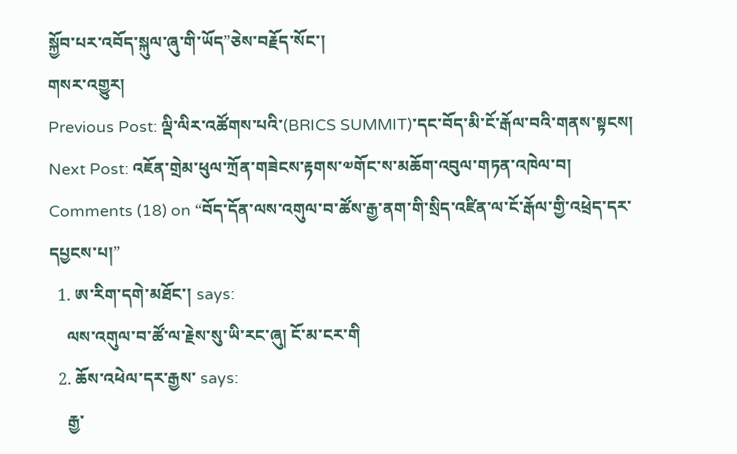སྐྱོབ་པར་འབོད་སྐུལ་ཞུ་གི་ཡོད”ཅེས་བརྗོད་སོང་།
གསར་འགྱུར།
Previous Post: ལྡི་ལིར་འཚོགས་པའི་(BRICS SUMMIT)་དང་བོད་མི་ངོ་རྒོལ་བའི་གནས་སྟངས།
Next Post: འཇོན་གྲེམ་ཕུལ་ཀྲོན་གཟེངས་རྟགས་༧གོང་ས་མཆོག་འབུལ་གཏན་འཁེལ་བ།
Comments (18) on “བོད་དོན་ལས་འགུལ་བ་ཚོས་རྒྱ་ནག་གི་སྲིད་འཛིན་ལ་ངོ་རྒོལ་གྱི་འཕྲེད་དར་དཔྱངས་པ།”
  1. ཨ་རིག་དགེ་མཐོང་། says:
    ལས་འགུལ་བ་ཚོ་ལ་རྗེས་སུ་ཡི་རང་ཞུ། ངོ་མ་ངར་གི
  2. ཆོས་འཕེལ་དར་རྒྱས་ says:
    རྒྱ་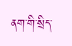ནག་གི་སྲིད་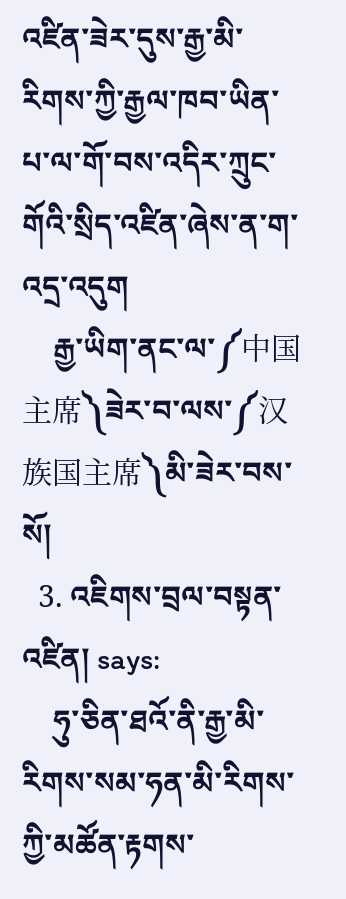འཛིན་ཟེར་དུས་རྒྱ་མི་རིགས་ཀྱི་རྒྱལ་ཁབ་ཡིན་པ་ལ་གོ་བས་འདིར་ཀྲུང་གོའི་སྲིད་འཛིན་ཞེས་ན་ག་འདྲ་འདུག
    རྒྱ་ཡིག་ནང་ལ་༼中国主席༽ཟེར་བ་ལས་༼汉族国主席༽མི་ཟེར་བས་སོ།
  3. འཇིགས་བྲལ་བསྟན་འཛིན། says:
    ཧུ་ཅིན་ཐའོ་ནི་རྒྱ་མི་རིགས་སམ་ཧན་མི་རིགས་ཀྱི་མཚོན་རྟགས་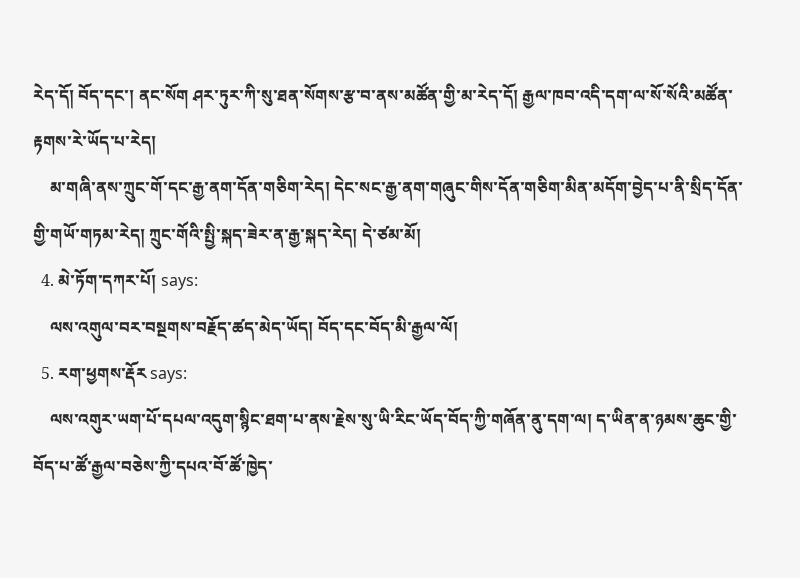རེད་དོ། བོད་དང་། ནང་སོག ཤར་ཏུར་ཀི་སུ་ཐན་སོགས་རྩ་བ་ནས་མཚོན་གྱི་མ་རེད་དོ། རྒྱལ་ཁབ་འདི་དག་ལ་སོ་སོའི་མཚོན་རྟགས་རེ་ཡོད་པ་རེད།
    མ་གཞི་ནས་ཀྲུང་གོ་དང་རྒྱ་ནག་དོན་གཅིག་རེད། དེང་སང་རྒྱ་ནག་གཞུང་གིས་དོན་གཅིག་མིན་མདོག་བྱེད་པ་ནི་སྲིད་དོན་གྱི་གཡོ་གཏམ་རེད། ཀྲུང་གོའི་སྤྱི་སྐད་ཟེར་ན་རྒྱ་སྐད་རེད། དེ་ཙམ་མོ།
  4. མེ་ཏོག་དཀར་པོ། says:
    ལས་འགུལ་བར་བསྔགས་བརྗོད་ཚད་མེད་ཡོད། བོད་དང་བོད་མི་རྒྱལ་ལོ།
  5. རག་ཕྱགས་རྡོར says:
    ལས་འགུར་ཡག་པོ་དཔལ་འདུག་སྙིང་ཐག་པ་ནས་རྗེས་སུ་ཡི་རིང་ཡོད་བོད་ཀྱི་གཞོན་ནུ་དག་ལ། ད་ཡིན་ན་ཉམས་ཆུང་གྱི་བོད་པ་ཚོ་རྒྱལ་བཅེས་ཀྱི་དཔའ་བོ་ཚོ་ཁྱེད་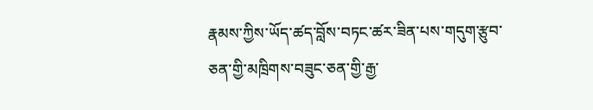རྣམས་ཀྱིས་ཡོད་ཚད་བློས་བཏང་ཚར་ཟིན་པས་གདུག་རྩུབ་ཅན་གྱི་མཁྲིགས་བཟུང་ཅན་གྱི་རྒྱ་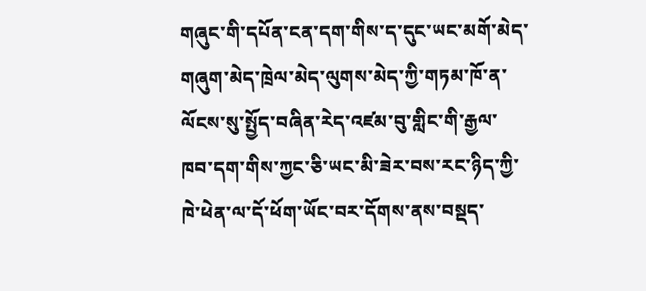གཞུང་གི་དཔོན་ངན་དག་གིས་ད་དུང་ཡང་མགོ་མེད་གཞུག་མེད་ཁྲེལ་མེད་ལུགས་མེད་ཀྱི་གཏམ་ཁོ་ན་ལོངས་སུ་སྤྱོད་བཞིན་རེད་འཛམ་བུ་གླིང་གི་རྒྱལ་ཁབ་དག་གིས་ཀྱང་ཅི་ཡང་མི་ཟེར་བས་རང་ཉིད་ཀྱི་ཁེ་ཕེན་ལ་དོ་ཕོག་ཡོང་བར་དོགས་ནས་བསྡད་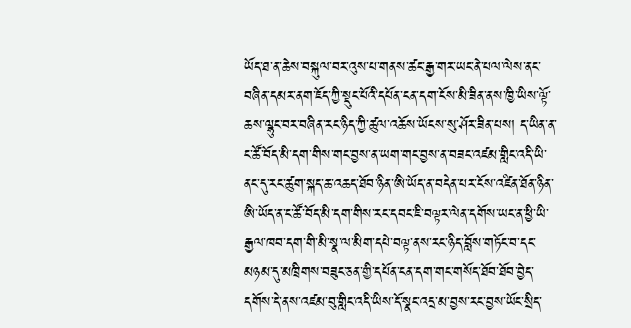ཡོད་ཐ་ན་ཆེས་བསྐུལ་བར་འུས་པ་གནས་ཚང་རྒྱ་གར་ཡང་ནེ་པལ་ལེས་ནང་བཞིན་དམར་ནག་ཇོད་ཀྱི་སྡུང་པོའི་དཔོན་ངན་དག་ངོས་མི་ཟིན་ནས་ཁྱི་ཡིས་ལྟོ་ཆས་ལྷུང་བར་བཞིན་རང་ཉིད་ཀྱི་ཚུལ་འཆོས་ཡོངས་སུ་ཤོར་ཟིན་པས། ད་ཡིན་ན་ང་ཚོ་བོད་མི་དག་གིས་གང་བྱས་ན་ཡག་གང་བྱས་ན་བཟང་འཛམ་གླིང་འདི་ཡི་ནང་དུ་རང་ཚུག་སྐད་ཆ་འཆད་ཐོབ་ཉིན་ཨི་ཡོད་ན་བདེན་པར་ངོས་འཛིན་ཐོན་ཉིན་ཨི་ཡོད་ན་ང་ཚོ་བོད་མི་དག་གིས་རང་དབང་ཇི་བལྟར་ལེན་དགོས་ཡང་ན་ཕྱི་ཡི་རྒྱལ་ཁབ་དག་གི་མི་སྣ་ལ་མིག་དཔེ་བལྟ་ནས་རང་ཉིད་བློས་གཏོང་བ་དང་མཉམ་དུ་མཁྲིགས་བཟུང་ཅན་གྱི་དཔོན་ངན་དག་གང་གསོད་ཐོབ་ཐོབ་བྱེད་དགོས་དེ་ནས་འཛམ་བུ་གླིང་འདི་ཡིས་དོ་སྣང་འདྲ་མ་བྱས་རང་བྱས་ཡོང་སྲིད་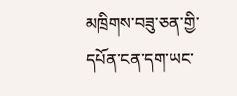མཁྲིགས་བཟུ་ཅན་གྱི་དཔོན་ངན་དག་ཡང་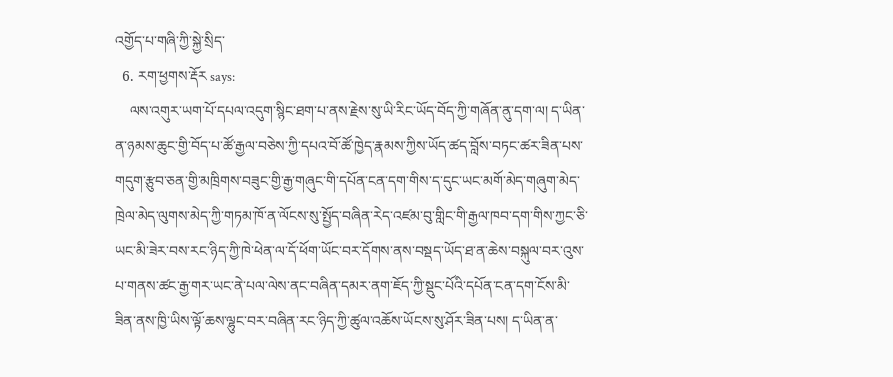འགྱོད་པ་གཞི་ཀྱི་སྐྱེ་སྲིད་
  6. རག་ཕྱགས་རྡོར says:
    ལས་འགུར་ཡག་པོ་དཔལ་འདུག་སྙིང་ཐག་པ་ནས་རྗེས་སུ་ཡི་རིང་ཡོད་བོད་ཀྱི་གཞོན་ནུ་དག་ལ། ད་ཡིན་ན་ཉམས་ཆུང་གྱི་བོད་པ་ཚོ་རྒྱལ་བཅེས་ཀྱི་དཔའ་བོ་ཚོ་ཁྱེད་རྣམས་ཀྱིས་ཡོད་ཚད་བློས་བཏང་ཚར་ཟིན་པས་གདུག་རྩུབ་ཅན་གྱི་མཁྲིགས་བཟུང་གྱི་རྒྱ་གཞུང་གི་དཔོན་ངན་དག་གིས་ད་དུང་ཡང་མགོ་མེད་གཞུག་མེད་ཁྲེལ་མེད་ལུགས་མེད་ཀྱི་གཏམ་ཁོ་ན་ལོངས་སུ་སྤྱོད་བཞིན་རེད་འཛམ་བུ་གླིང་གི་རྒྱལ་ཁབ་དག་གིས་ཀྱང་ཅི་ཡང་མི་ཟེར་བས་རང་ཉིད་ཀྱི་ཁེ་ཕེན་ལ་དོ་ཕོག་ཡོང་བར་དོགས་ནས་བསྡད་ཡོད་ཐ་ན་ཆེས་བསྐུལ་བར་འུས་པ་གནས་ཚང་རྒྱ་གར་ཡང་ནེ་པལ་ལེས་ནང་བཞིན་དམར་ནག་ཇོད་ཀྱི་སྡུང་པོའི་དཔོན་ངན་དག་ངོས་མི་ཟིན་ནས་ཁྱི་ཡིས་ལྟོ་ཆས་ལྷུང་བར་བཞིན་རང་ཉིད་ཀྱི་ཚུལ་འཆོས་ཡོངས་སུ་ཤོར་ཟིན་པས། ད་ཡིན་ན་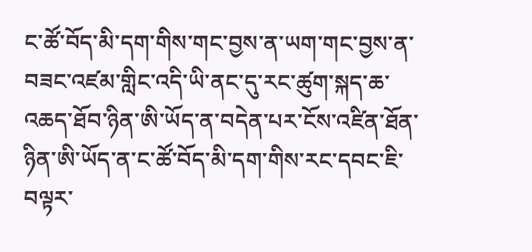ང་ཚོ་བོད་མི་དག་གིས་གང་བྱས་ན་ཡག་གང་བྱས་ན་བཟང་འཛམ་གླིང་འདི་ཡི་ནང་དུ་རང་ཚུག་སྐད་ཆ་འཆད་ཐོབ་ཉིན་ཨི་ཡོད་ན་བདེན་པར་ངོས་འཛིན་ཐོན་ཉིན་ཨི་ཡོད་ན་ང་ཚོ་བོད་མི་དག་གིས་རང་དབང་ཇི་བལྟར་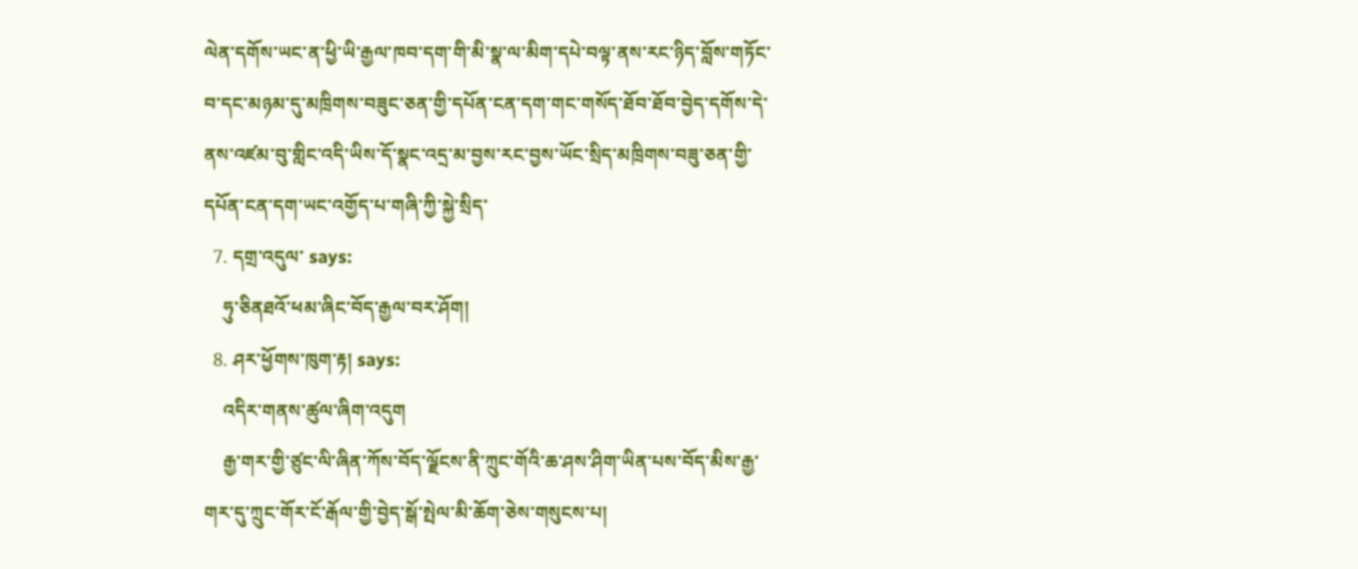ལེན་དགོས་ཡང་ན་ཕྱི་ཡི་རྒྱལ་ཁབ་དག་གི་མི་སྣ་ལ་མིག་དཔེ་བལྟ་ནས་རང་ཉིད་བློས་གཏོང་བ་དང་མཉམ་དུ་མཁྲིགས་བཟུང་ཅན་གྱི་དཔོན་ངན་དག་གང་གསོད་ཐོབ་ཐོབ་བྱེད་དགོས་དེ་ནས་འཛམ་བུ་གླིང་འདི་ཡིས་དོ་སྣང་འདྲ་མ་བྱས་རང་བྱས་ཡོང་སྲིད་མཁྲིགས་བཟུ་ཅན་གྱི་དཔོན་ངན་དག་ཡང་འགྱོད་པ་གཞི་ཀྱི་སྐྱེ་སྲིད་
  7. དགྲ་འདུལ་ says:
    ཧུ་ཅིནཐའོ་ཕམ་ཞིང་བོད་རྒྱལ་བར་ཤོག།
  8. ཤར་ཕྱོགས་ཁུག་རྟ། says:
    འདིར་གནས་ཚུལ་ཞིག་འདུག
    རྒྱ་གར་གྱི་ཙུང་ལི་ཞིན་ཀོས་བོད་ལྗོངས་ནི་ཀྲུང་གོའི་ཆ་ཤས་ཤིག་ཡིན་པས་བོད་མིས་རྒྱ་གར་དུ་ཀྲུང་གོར་ངོ་རྒོལ་གྱི་བྱེད་སྒོ་སྤེལ་མི་ཆོག་ཅེས་གསུངས་པ།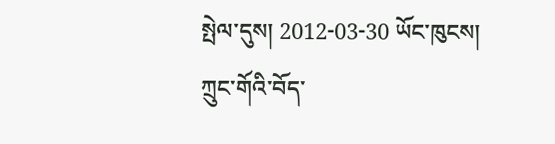སྤེལ་དུས། 2012-03-30 ཡོང་ཁུངས། ཀྲུང་གོའི་བོད་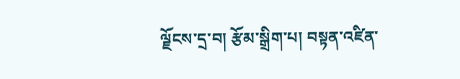ལྗོངས་དྲ་བ། རྩོམ་སྒྲིག་པ། བསྟན་འཛིན་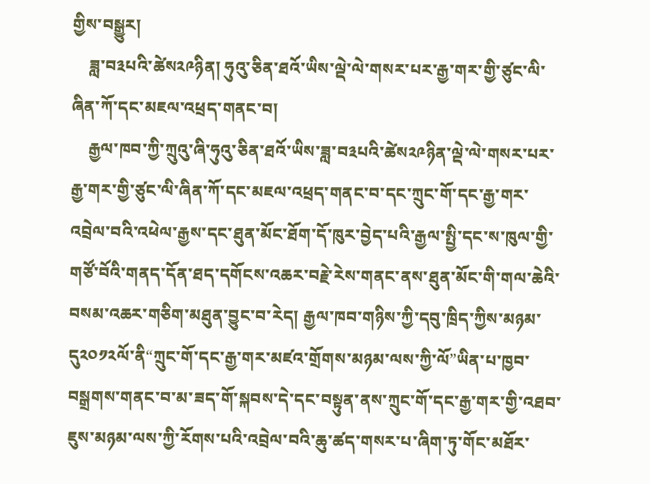གྱིས་བསྒྱུར།
    ཟླ་བ༣པའི་ཚེས༢༩ཉིན། ཧུའུ་ཅིན་ཐའོ་ཡིས་ལྡེ་ལེ་གསར་པར་རྒྱ་གར་གྱི་ཙུང་ལི་ཞིན་ཀོ་དང་མཇལ་འཕྲད་གནང་བ།
    རྒྱལ་ཁབ་ཀྱི་ཀྲུའུ་ཞི་ཧུའུ་ཅིན་ཐའོ་ཡིས་ཟླ་བ༣པའི་ཚེས༢༩ཉིན་ལྡེ་ལེ་གསར་པར་རྒྱ་གར་གྱི་ཙུང་ལི་ཞིན་ཀོ་དང་མཇལ་འཕྲད་གནང་བ་དང་ཀྲུང་གོ་དང་རྒྱ་གར་འབྲེལ་བའི་འཕེལ་རྒྱས་དང་ཐུན་མོང་ཐོག་དོ་ཁུར་བྱེད་པའི་རྒྱལ་སྤྱི་དང་ས་ཁུལ་གྱི་གཙོ་བོའི་གནད་དོན་ཐད་དགོངས་འཆར་བརྗེ་རེས་གནང་ནས་ཐུན་མོང་གི་གལ་ཆེའི་བསམ་འཆར་གཅིག་མཐུན་བྱུང་བ་རེད། རྒྱལ་ཁབ་གཉིས་ཀྱི་དབུ་ཁྲིད་ཀྱིས་མཉམ་དུ༢༠༡༢ལོ་ནི“ཀྲུང་གོ་དང་རྒྱ་གར་མཛའ་གྲོགས་མཉམ་ལས་ཀྱི་ལོ”ཡིན་པ་ཁྱབ་བསྒྲགས་གནང་བ་མ་ཟད་གོ་སྐབས་དེ་དང་བསྟུན་ནས་ཀྲུང་གོ་དང་རྒྱ་གར་གྱི་འཐབ་ཇུས་མཉམ་ལས་ཀྱི་རོགས་པའི་འབྲེལ་བའི་ཆུ་ཚད་གསར་པ་ཞིག་ཏུ་གོང་མཐོར་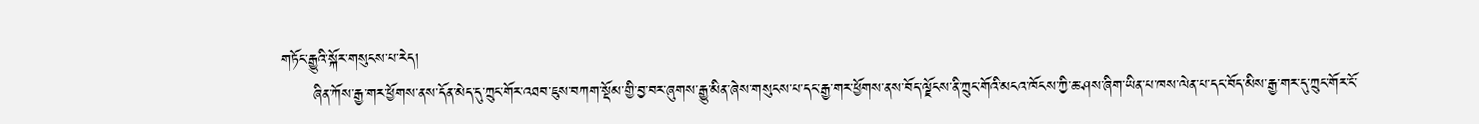གཏོང་རྒྱུའི་སྐོར་གསུངས་པ་རེད།
      ཞིན་ཀོས་རྒྱ་གར་ཕྱོགས་ནས་དོན་མེད་དུ་ཀྲུང་གོར་འཐབ་ཇུས་བཀག་སྡོམ་གྱི་བྱ་བར་ཞུགས་རྒྱུ་མིན་ཞེས་གསུངས་པ་དང་རྒྱ་གར་ཕྱོགས་ནས་བོད་ལྗོངས་ནི་ཀྲུང་གོའི་མངའ་ཁོངས་ཀྱི་ཆ་ཤས་ཞིག་ཡིན་པ་ཁས་ལེན་པ་དང་བོད་མིས་རྒྱ་གར་དུ་ཀྲུང་གོར་ངོ་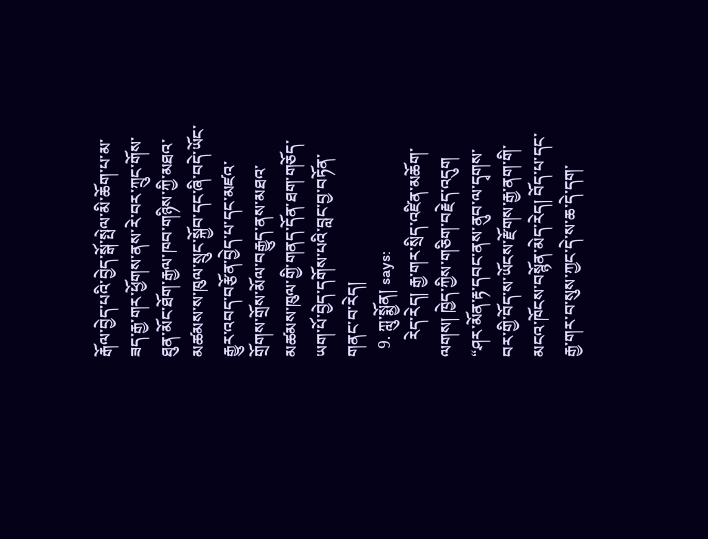རྒོལ་བྱེད་པའི་བྱེད་སྒོ་སྤེལ་མི་ཆོག་པ་མ་ཟད་རྒྱ་གར་ཕྱོགས་ནས་རེ་བར་ཀྲུང་གོས་ཐུན་མོང་ཐོག་རྒྱལ་ཁབ་གཉིས་ཀྱི་མཐའ་མཚམས་ས་ཁུལ་སྲུང་སྐྱོབ་དང་ཞི་བདེ་ཡོང་རྒྱུར་འབད་བརྩོན་བྱེད་པ་དང་མཛའ་གྲོགས་གྲོས་མོལ་བརྒྱུད་ནས་མཐའ་མཚམས་ཁུལ་གྱི་གནད་དོན་ཐག་གཅོད་ཡག་པོ་བྱེད་དགོས་པའི་བླང་བྱ་བཏོན་གནང་བ་རེད།
  9. ཀླུ་སྨྱོན། says:
    རེད་རེད། རྒྱ་གར་སྲིད་འཛིན་མཆོག་ལགས། ཁྱེད་ཀྱིས་གཅིག་བརྗེད་འདུག “ཤར་མོན་རྟ་དབང་ནས་ནུབ་ལ་དྭགས་བར་གྱི་བོད་ས་ཡོངས་རྫོགས་རྒྱ་ནག་གི་མངའ་ཁོངས་བསྙོན་མེད་རེད། བོད་པ་དང་རྒྱ་གར་བ་སུས་ཀྱང་དེ་ས་ཆ་དེ་དག་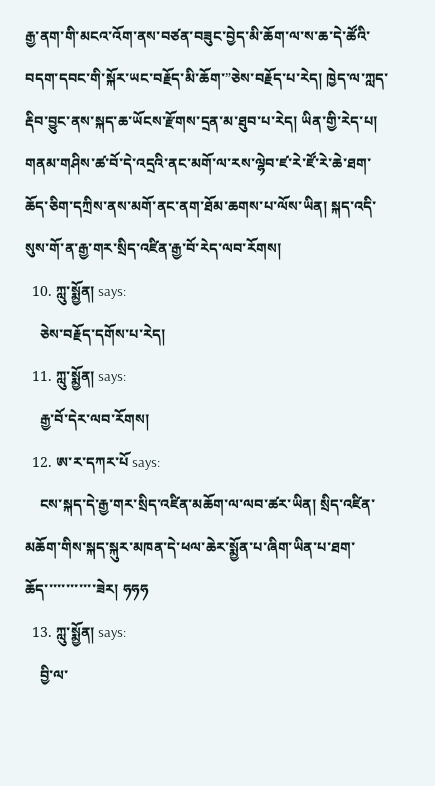རྒྱ་ནག་གི་མངའ་འོག་ནས་བཙན་བཟུང་བྱེད་མི་ཆོག་ལ་ས་ཆ་དེ་ཚོའི་བདག་དབང་གི་སྐོར་ཡང་བརྗོད་མི་ཆོག་”ཅེས་བརྗོད་པ་རེད། ཁྱེད་ལ་ཀླད་རྡིབ་བྱུང་ནས་སྐད་ཆ་ཡོངས་རྫོགས་དྲན་མ་ཐུབ་པ་རེད། ཡིན་གྱི་རེད་པ། གནམ་གཤིས་ཚ་བོ་དེ་འདྲའི་ནང་མགོ་ལ་རས་ལྷེབ་ཛ་རེ་ཛོ་རེ་ཆེ་ཐག་ཆོད་ཅིག་དཀྲིས་ནས་མགོ་ནང་ནག་ཐོམ་ཆགས་པ་ལོས་ཡིན། སྐད་འདི་སུས་གོ་ན་རྒྱ་གར་སྲིད་འཛིན་རྒྱ་བོ་རེད་ལབ་རོགས།
  10. ཀླུ་སྨྱོན། says:
    ཅེས་བརྗོད་དགོས་པ་རེད།
  11. ཀླུ་སྨྱོན། says:
    རྒྱ་བོ་དེར་ལབ་རོགས།
  12. ཨ་ར་དཀར་པོ says:
    ངས་སྐད་དེ་རྒྱ་གར་སྲིད་འཛིན་མཆོག་ལ་ལབ་ཚར་ཡིན། སྲིད་འཛིན་མཆོག་གིས་སྐད་སྐུར་མཁན་དེ་ཕལ་ཆེར་སྨྱོན་པ་ཞིག་ཡིན་པ་ཐག་ཆོད་་་་་་་་་་་་ཟེར། ཧཧཧ
  13. ཀླུ་སྨྱོན། says:
    བྱི་ལ་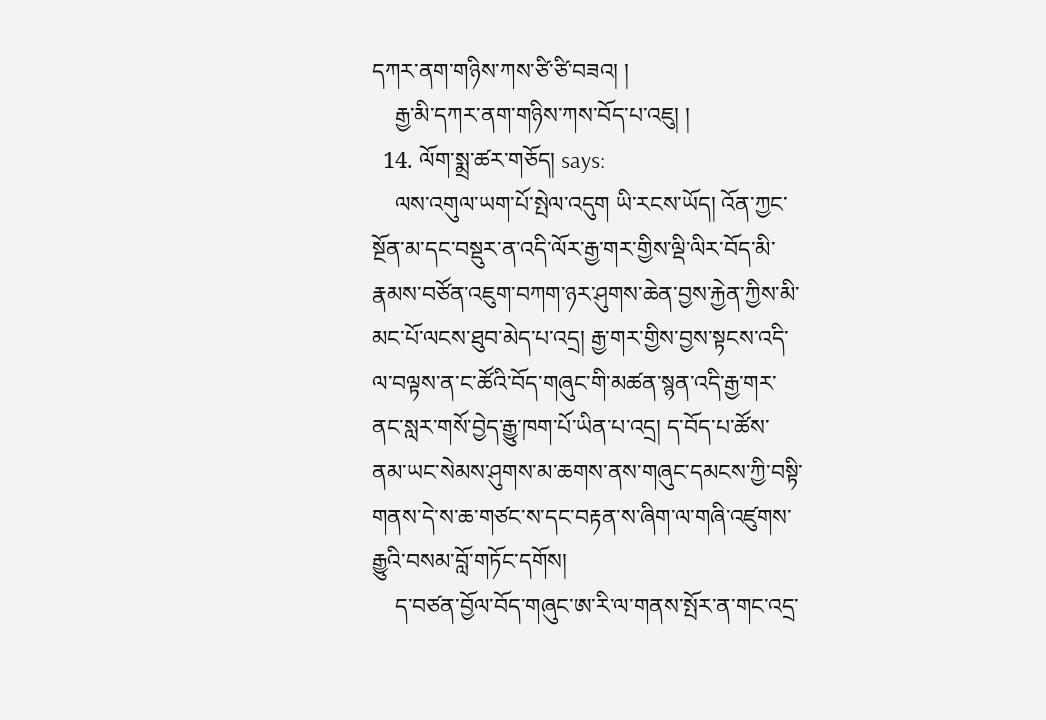དཀར་ནག་གཉིས་ཀས་ཙི་ཙི་བཟའ། །
    རྒྱ་མི་དཀར་ནག་གཉིས་ཀས་བོད་པ་འཇུ། །
  14. ལོག་སྨྲ་ཚར་གཅོད། says:
    ལས་འགུལ་ཡག་པོ་སྤེལ་འདུག ཡི་རངས་ཡོད། འོན་ཀྱང་སྔོན་མ་དང་བསྡུར་ན་འདི་ལོར་རྒྱ་གར་གྱིས་ལྡི་ལིར་བོད་མི་རྣམས་བཙོན་འཇུག་བཀག་ཉར་ཤུགས་ཆེན་བྱས་རྐྱེན་ཀྱིས་མི་མང་པོ་ལངས་ཐུབ་མེད་པ་འདྲ། རྒྱ་གར་གྱིས་བྱས་སྟངས་འདི་ལ་བལྟས་ན་ང་ཚོའི་བོད་གཞུང་གི་མཚན་སྙན་འདི་རྒྱ་གར་ནང་སླར་གསོ་བྱེད་རྒྱུ་ཁག་པོ་ཡིན་པ་འདྲ། ད་བོད་པ་ཚོས་ནམ་ཡང་སེམས་ཤུགས་མ་ཆགས་ནས་གཞུང་དམངས་ཀྱི་བསྟི་གནས་དེ་ས་ཆ་གཙང་ས་དང་བརྟན་ས་ཞིག་ལ་གཞི་འཛུགས་རྒྱུའི་བསམ་བློ་གཏོང་དགོས།
    ད་བཙན་བྱོལ་བོད་གཞུང་ཨ་རི་ལ་གནས་སྤོར་ན་གང་འདྲ་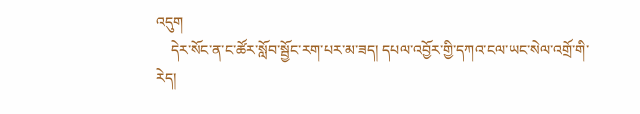འདུག
    དེར་སོང་ན་ང་ཚོར་སློབ་སྦྱོང་རག་པར་མ་ཟད། དཔལ་འབྱོར་གྱི་དཀའ་ངལ་ཡང་སེལ་འགྲོ་གི་རེད།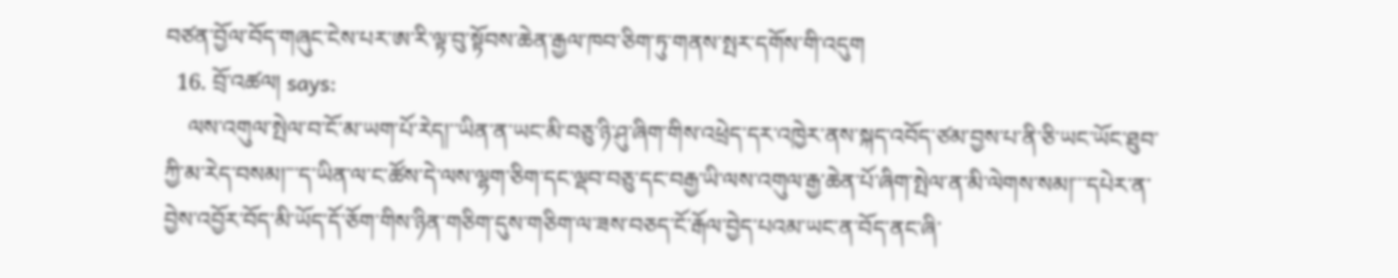བཙན་བྱོལ་བོད་གཞུང་ངེས་པར་ཨ་རི་ལྟ་བུ་སྟོབས་ཆེན་རྒྱལ་ཁབ་ཅིག་ཏུ་གནས་སྤར་དགོས་གི་འདུག
  16. བྲོ་འཚལ། says:
    ལས་འགུལ་སྤེལ་བ་ངོ་མ་ཡག་པོ་རེད།་་ཡིན་ན་ཡང་མི་བཅུ་ཉི་ཤུ་ཞིག་གིས་འཕྲེད་དར་འཁྱེར་ནས་སྐད་འབོད་ཙམ་བྱས་པ་ནི་ཅི་ཡང་ཡོང་ཐུབ་ཀྱི་མ་རེད་བསམ།་་་ད་ཡིན་ལ་ང་ཚོས་དེ་ལས་ལྷག་ཅིག་དང་ལྡབ་བཅུ་དང་བརྒྱ་ཡི་ལས་འགུལ་རྒྱ་ཆེན་པོ་ཞིག་སྤེལ་ན་མི་ལེགས་སམ།་་་དཔེར་ན་བྱེས་འབྱོར་བོད་མི་ཡོད་དོ་ཅོག་གིས་ཉིན་གཅིག་དུས་གཅིག་ལ་ཟས་བཅད་ངོ་རྒོལ་བྱེད་པའམ་ཡང་ན་བོད་ནང་ཞི་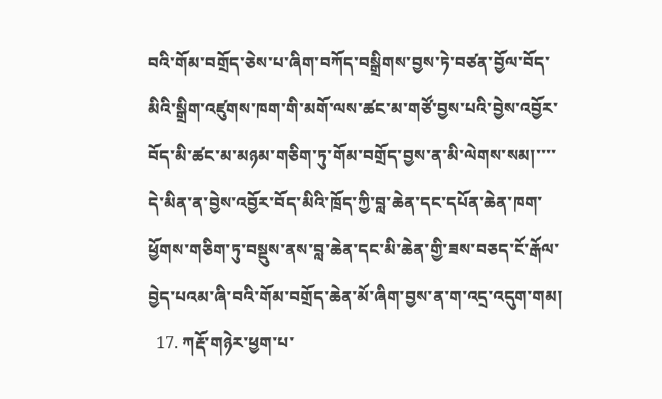བའི་གོམ་བགྲོད་ཅེས་པ་ཞིག་བཀོད་བསྒྲིགས་བྱས་ཏེ་བཙན་བྱོལ་བོད་མིའི་སྒྲིག་འཛུགས་ཁག་གི་མགོ་ལས་ཚང་མ་གཙོ་བྱས་པའི་བྱེས་འབྱོར་བོད་མི་ཚང་མ་མཉམ་གཅིག་ཏུ་གོམ་བགྲོད་བྱས་ན་མི་ལེགས་སམ།་་་་དེ་མིན་ན་བྱེས་འབྱོར་བོད་མིའི་ཁྲོད་ཀྱི་བླ་ཆེན་དང་དཔོན་ཆེན་ཁག་ཕྱོགས་གཅིག་ཏུ་བསྡུས་ནས་བླ་ཆེན་དང་མི་ཆེན་གྱི་ཟས་བཅད་ངོ་རྒོལ་བྱེད་པའམ་ཞི་བའི་གོམ་བགྲོད་ཆེན་མོ་ཞིག་བྱས་ན་ག་འདྲ་འདུག་གམ།
  17. ཀརྡོ་གཉེར་ཕྱག་པ་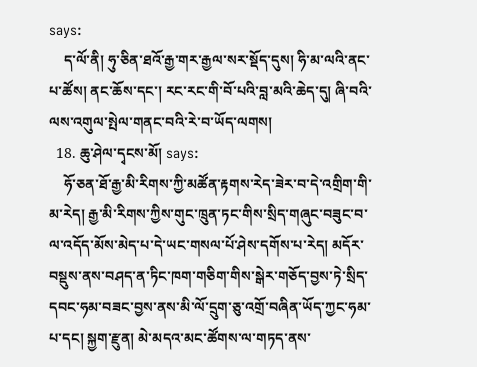says:
    ད་ལོ་ནི། ཧུ་ཅིན་ཐའོ་རྒྱ་གར་རྒྱལ་སར་སྡོད་དུས། ཧི་མ་ལའི་ནང་པ་ཚོས། ནང་ཆོས་དང་། རང་རང་གི་བོ་པའི་བླ་མའི་ཆེད་དུ། ཞི་བའི་ལས་འགུལ་སྤེལ་གནང་བའི་རེ་བ་ཡོད་ལགས།
  18. ཆུ་ཤེལ་དྭངས་མོ། says:
    ཧོ་ཅན་ཐོ་རྒྱ་མི་རིགས་ཀྱི་མཚོན་རྟགས་རེད་ཟེར་བ་དེ་འགྲིག་གི་མ་རེད། རྒྱ་མི་རིགས་ཀྱིས་གུང་ཁྲུན་ཏང་གིས་སྲིད་གཞུང་བཟུང་བ་ལ་འདོད་མོས་མེད་པ་དེ་ཡང་གསལ་པོ་ཤེས་དགོས་པ་རེད། མདོར་བསྡུས་ནས་བཤད་ན་ཏིང་ཁག་གཅིག་གིས་སྒེར་གཅོད་བྱས་ཏེ་སྲིད་དབང་ཧམ་བཟང་བྱས་ནས་མི་ལོ་དྲུག་ཅུ་འགྲོ་བཞིན་ཡོད་ཀྱང་ཧམ་པ་དང། སྐྱག་རྫུན། མེ་མདའ་མང་ཚོགས་ལ་གཏད་ནས་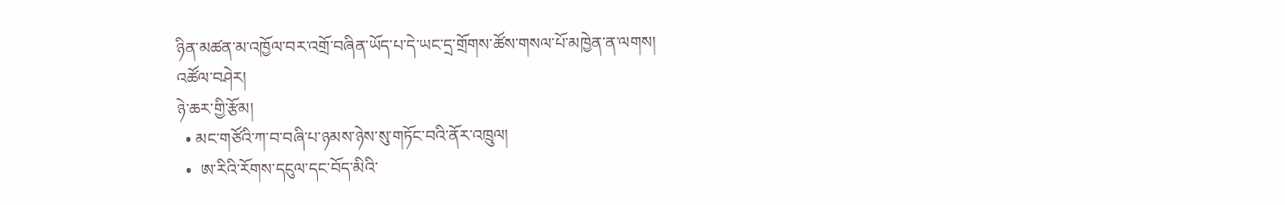ཉིན་མཚན་མ་འཁྱོལ་བར་འགྲོ་བཞིན་ཡོད་པ་དེ་ཡང་དྲ་གྲོགས་ཚོས་གསལ་པོ་མཁྱེན་ན་ལགས།
འཚོལ་བཤེར།
ཉེ་ཆར་གྱི་རྩོམ།
  • མང་གཙོའི་ཀ་བ་བཞི་པ་ཉམས་ཉེས་སུ་གཏོང་བའི་ནོར་འཁྲུལ།
  •  ཨ་རིའི་རོགས་དངུལ་དང་བོད་མིའི་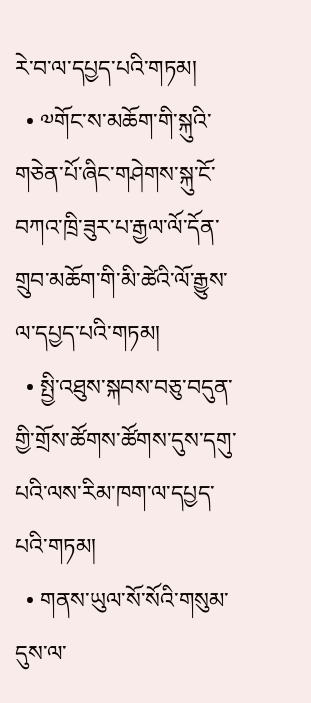རེ་བ་ལ་དཔྱད་པའི་གཏམ།
  • ༧གོང་ས་མཆོག་གི་སྐུའི་གཅེན་པོ་ཞིང་གཤེགས་སྐུ་ངོ་བཀའ་ཁྲི་ཟུར་པ་རྒྱལ་ལོ་དོན་གྲུབ་མཆོག་གི་མི་ཚེའི་ལོ་རྒྱུས་ལ་དཔྱད་པའི་གཏམ།
  • སྤྱི་འཐུས་སྐབས་བཅུ་བདུན་གྱི་གྲོས་ཚོགས་ཚོགས་དུས་དགུ་པའི་ལས་རིམ་ཁག་ལ་དཔྱད་པའི་གཏམ།
  • གནས་ཡུལ་སོ་སོའི་གསུམ་དུས་ལ་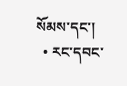སོམས་དང་།
  • རང་དབང་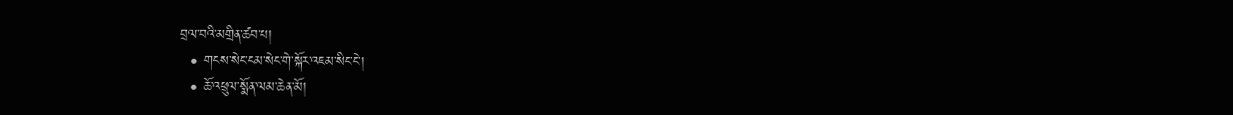བྲལ་བའི་མགྲིན་ཚབ་པ།
  • གངས་སེང་ངམ་སེང་གེ་སྐོར་འཇམ་སིང་ངེ་།
  • ཆོ་འཕྲུལ་སྨོན་ལམ་ཆེན་མོ།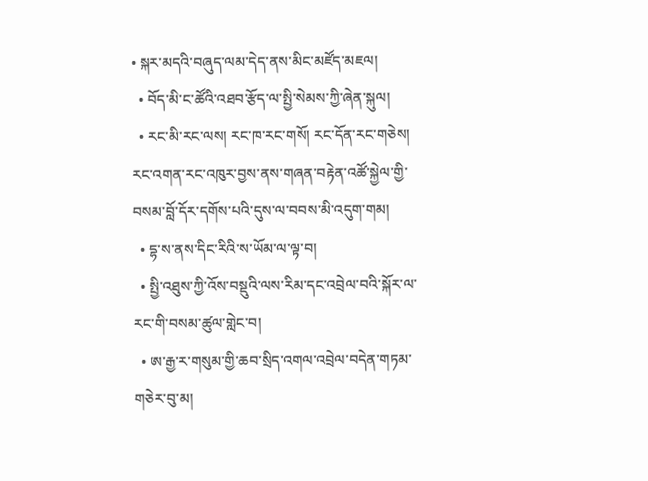• སྐར་མདའི་བཞུད་ལམ་དེད་ནས་མིང་མཛོད་མཇལ།
  • བོད་མི་ང་ཚོའི་འཐབ་རྩོད་ལ་སྤྱི་སེམས་ཀྱི་ཞེན་སྐུལ།
  • རང་མི་རང་ལས། རང་ཁ་རང་གསོ། རང་དོན་རང་གཅེས། རང་འགན་རང་འཁུར་བྱས་ནས་གཞན་བརྟེན་འཚོ་སྐྱེལ་གྱི་བསམ་བློ་དོར་དགོས་པའི་དུས་ལ་བབས་མི་འདུག་གམ།
  • དྷ་ས་ནས་དིང་རིའི་ས་ཡོམ་ལ་ལྟ་བ།
  • སྤྱི་འཐུས་ཀྱི་འོས་བསྡུའི་ལས་རིམ་དང་འབྲེལ་བའི་སྐོར་ལ་རང་གི་བསམ་ཚུལ་གླེང་བ།
  • ཨ་རྒྱ་ར་གསུམ་གྱི་ཆབ་སྲིད་འགལ་འབྲེལ་བདེན་གཏམ་གཅེར་བུ་མ།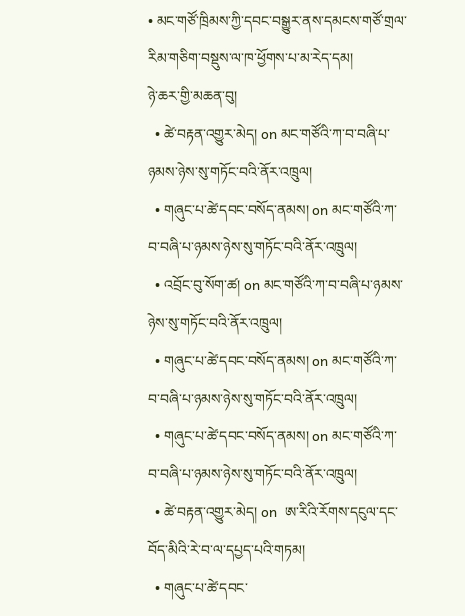• མང་གཙོ་ཁྲིམས་ཀྱི་དབང་བསྒྱུར་ནས་དམངས་གཙོ་གྲལ་རིམ་གཅིག་བསྡུས་ལ་ཁ་ཕྱོགས་པ་མ་རེད་དམ།
ཉེ་ཆར་གྱི་མཆན་བུ།
  • ཚེ་བརྟན་འགྱུར་མེད། on མང་གཙོའི་ཀ་བ་བཞི་པ་ཉམས་ཉེས་སུ་གཏོང་བའི་ནོར་འཁྲུལ།
  • གཞུང་པ་ཚེ་དབང་བསོད་ནམས། on མང་གཙོའི་ཀ་བ་བཞི་པ་ཉམས་ཉེས་སུ་གཏོང་བའི་ནོར་འཁྲུལ།
  • འབྲོང་བུ་སོག་ཚ། on མང་གཙོའི་ཀ་བ་བཞི་པ་ཉམས་ཉེས་སུ་གཏོང་བའི་ནོར་འཁྲུལ།
  • གཞུང་པ་ཚེ་དབང་བསོད་ནམས། on མང་གཙོའི་ཀ་བ་བཞི་པ་ཉམས་ཉེས་སུ་གཏོང་བའི་ནོར་འཁྲུལ།
  • གཞུང་པ་ཚེ་དབང་བསོད་ནམས། on མང་གཙོའི་ཀ་བ་བཞི་པ་ཉམས་ཉེས་སུ་གཏོང་བའི་ནོར་འཁྲུལ།
  • ཚེ་བརྟན་འགྱུར་མེད། on  ཨ་རིའི་རོགས་དངུལ་དང་བོད་མིའི་རེ་བ་ལ་དཔྱད་པའི་གཏམ།
  • གཞུང་པ་ཚེ་དབང་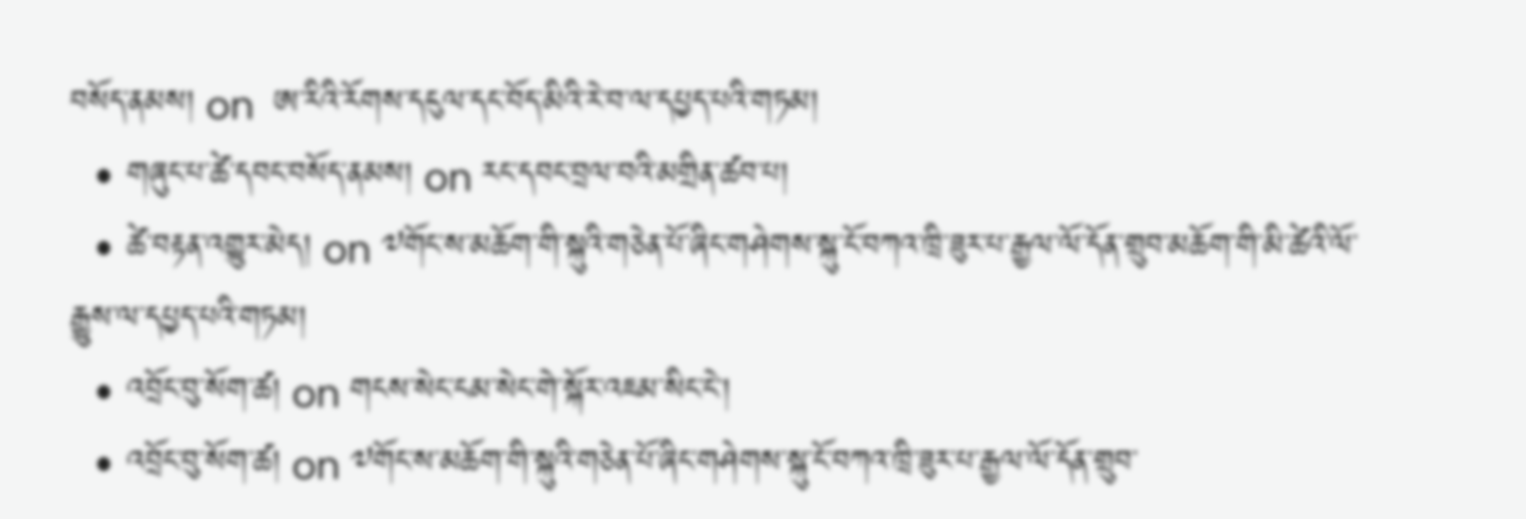བསོད་ནམས། on  ཨ་རིའི་རོགས་དངུལ་དང་བོད་མིའི་རེ་བ་ལ་དཔྱད་པའི་གཏམ།
  • གཞུང་པ་ཚེ་དབང་བསོད་ནམས། on རང་དབང་བྲལ་བའི་མགྲིན་ཚབ་པ།
  • ཚེ་བརྟན་འགྱུར་མེད། on ༧གོང་ས་མཆོག་གི་སྐུའི་གཅེན་པོ་ཞིང་གཤེགས་སྐུ་ངོ་བཀའ་ཁྲི་ཟུར་པ་རྒྱལ་ལོ་དོན་གྲུབ་མཆོག་གི་མི་ཚེའི་ལོ་རྒྱུས་ལ་དཔྱད་པའི་གཏམ།
  • འབྲོང་བུ་སོག་ཚ། on གངས་སེང་ངམ་སེང་གེ་སྐོར་འཇམ་སིང་ངེ་།
  • འབྲོང་བུ་སོག་ཚ། on ༧གོང་ས་མཆོག་གི་སྐུའི་གཅེན་པོ་ཞིང་གཤེགས་སྐུ་ངོ་བཀའ་ཁྲི་ཟུར་པ་རྒྱལ་ལོ་དོན་གྲུབ་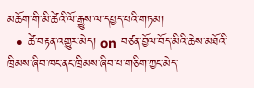མཆོག་གི་མི་ཚེའི་ལོ་རྒྱུས་ལ་དཔྱད་པའི་གཏམ།
  • ཚེ་བརྟན་འགྱུར་མེད། on བཙན་བྱོལ་བོད་མིའི་ཆེས་མཐོའི་ཁྲིམས་ཞིབ་ཁང་ནང་ཁྲིམས་ཞིབ་པ་གཅིག་ཀྱང་མེད་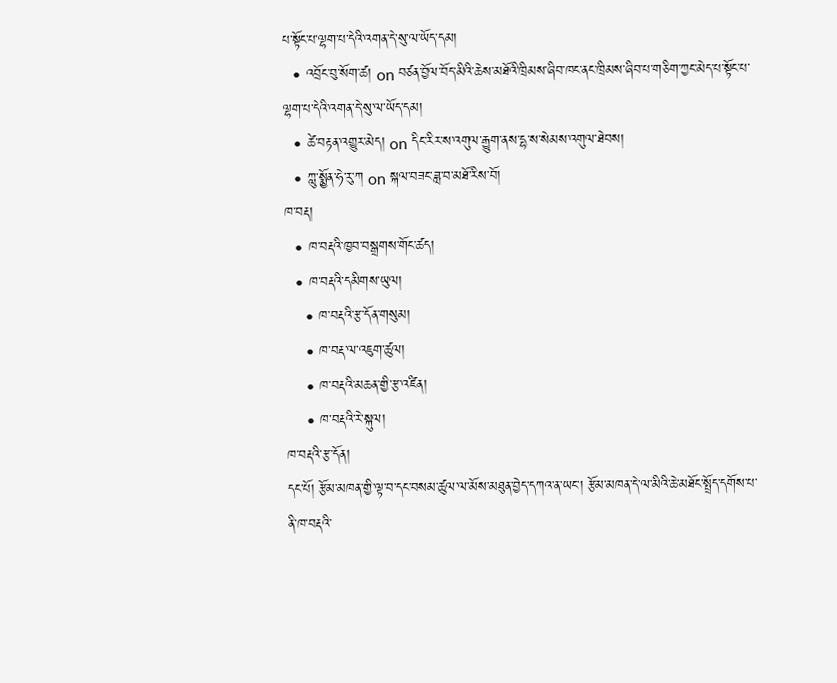པ་སྟོང་པ་ལྷག་པ་དེའི་འགན་དེ་སུ་ལ་ཡོད་དམ།
  • འབྲོང་བུ་སོག་ཚ། on བཙན་བྱོལ་བོད་མིའི་ཆེས་མཐོའི་ཁྲིམས་ཞིབ་ཁང་ནང་ཁྲིམས་ཞིབ་པ་གཅིག་ཀྱང་མེད་པ་སྟོང་པ་ལྷག་པ་དེའི་འགན་དེ་སུ་ལ་ཡོད་དམ།
  • ཚེ་བརྟན་འགྱུར་མེད། on དིང་རིར་ས་འགུལ་རྒྱུག་ནས་དྷ་ས་སེམས་འགུལ་ཐེབས།
  • ཀླུ་སྨྱོན་ཧེ་རུ་ཀ on སྐལ་བཟང་ཟླ་བ་མཐོ་རིས་བོ།
ཁ་བརྡ།
  • ཁ་བརྡའི་ཁྱབ་བསྒྲགས་གོང་ཚད།
  • ཁ་བརྡའི་དམིགས་ཡུལ།
    • ཁ་བརྡའི་རྩ་དོན་གསུམ།
    • ཁ་བརྡ་ལ་འཇུག་ཚུལ།
    • ཁ་བརྡའི་མཆན་གྱི་རྩ་འཛིན།
    • ཁ་བརྡའི་རེ་སྐུལ།
ཁ་བརྡའི་རྩ་དོན།
དང་པོ། རྩོམ་མཁན་གྱི་ལྟ་བ་དང་བསམ་ཚུལ་ལ་མོས་མཐུན་བྱེད་དཀའ་ན་ཡང་། རྩོམ་མཁན་དེ་ལ་མིའི་ཆེ་མཐོང་སྤྲོད་དགོས་པ་ནི་ཁ་བརྡའི་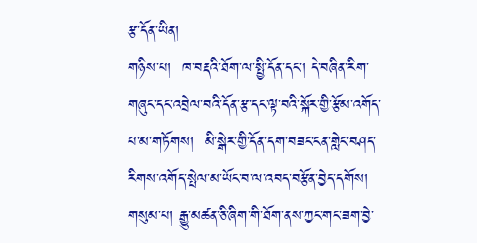རྩ་དོན་ཡིན།
གཉིས་པ།  ཁ་བརྡའི་ཐོག་ལ་སྤྱི་དོན་དང་། དེ་བཞིན་རིག་གཞུང་དང་འབྲེལ་བའི་དོན་རྩ་དང་ལྟ་བའི་སྐོར་གྱི་རྩོམ་འགོད་པ་མ་གཏོགས།  མི་སྒེར་གྱི་དོན་དག་བཟང་ངན་གླེང་བཤད་རིགས་འགོད་སྤེལ་མ་ཡོང་བ་ལ་འབད་བརྩོན་བྱེད་དགོས།
གསུམ་པ། རྒྱུ་མཚན་ཅི་ཞིག་གི་ཐོག་ནས་ཀྱང་གང་ཟག་བྱེ་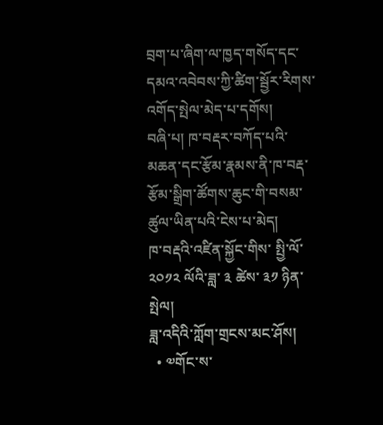བྲག་པ་ཞིག་ལ་ཁྱད་གསོད་དང་དམའ་འབེབས་ཀྱི་ཚིག་སྦྱོར་རིགས་འགོད་སྤེལ་མེད་པ་དགོས།
བཞི་པ། ཁ་བརྡར་བཀོད་པའི་མཆན་དང་རྩོམ་རྣམས་ནི་ཁ་བརྡ་རྩོམ་སྒྲིག་ཚོགས་ཆུང་གི་བསམ་ཚུལ་ཡིན་པའི་ངེས་པ་མེད།
ཁ་བརྡའི་འཛིན་སྐྱོང་གིས་ སྤྱི་ལོ་ ༢༠༡༢ ལོའི་ཟླ་ ༣ ཚེས་ ༣༡ ཉིན་སྤེལ།
ཟླ་འདིའི་ཀློག་གྲངས་མང་ཤོས།
  • ༧གོང་ས་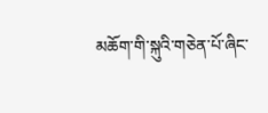མཆོག་གི་སྐུའི་གཅེན་པོ་ཞིང་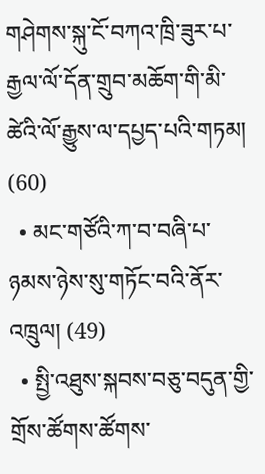གཤེགས་སྐུ་ངོ་བཀའ་ཁྲི་ཟུར་པ་རྒྱལ་ལོ་དོན་གྲུབ་མཆོག་གི་མི་ཚེའི་ལོ་རྒྱུས་ལ་དཔྱད་པའི་གཏམ།   (60)
  • མང་གཙོའི་ཀ་བ་བཞི་པ་ཉམས་ཉེས་སུ་གཏོང་བའི་ནོར་འཁྲུལ། (49)
  • སྤྱི་འཐུས་སྐབས་བཅུ་བདུན་གྱི་གྲོས་ཚོགས་ཚོགས་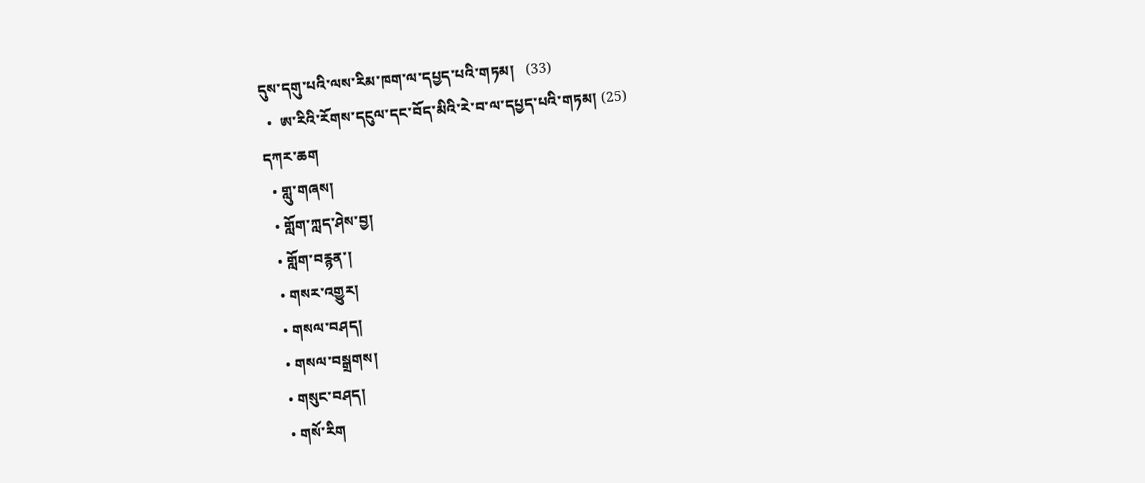དུས་དགུ་པའི་ལས་རིམ་ཁག་ལ་དཔྱད་པའི་གཏམ།   (33)
  •  ཨ་རིའི་རོགས་དངུལ་དང་བོད་མིའི་རེ་བ་ལ་དཔྱད་པའི་གཏམ། (25)
དཀར་ཆག
  • གླུ་གཞས།
  • གློག་ཀླད་ཤེས་བྱ།
  • གློག་བརྙན་།
  • གསར་འགྱུར།
  • གསལ་བཤད།
  • གསལ་བསྒྲགས།
  • གསུང་བཤད།
  • གསོ་རིག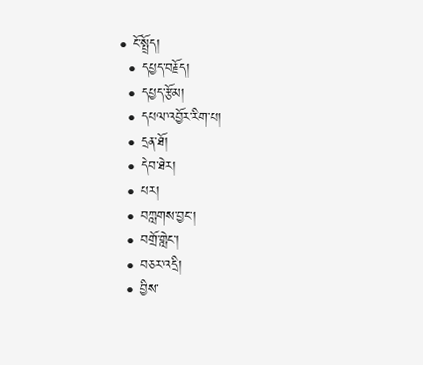• ངོ་སྤྲོད།
  • དཔྱད་བརྗོད།
  • དཔྱད་རྩོམ།
  • དཔལ་འབྱོར་རིག་པ།
  • དྲན་ཐོ།
  • དེབ་ཐེར།
  • པར།
  • བཀླགས་བྱང་།
  • བགྲོ་གླེང་།
  • བཅར་འདྲི།
  • བྱིས་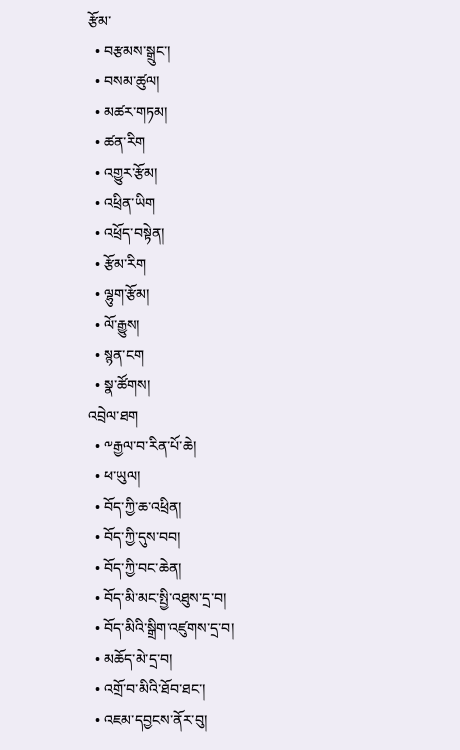རྩོམ་
  • བརྩམས་སྒྲུང་།
  • བསམ་ཚུལ།
  • མཚར་གཏམ།
  • ཚན་རིག
  • འགྱུར་རྩོམ།
  • འཕྲིན་ཡིག
  • འཕྲོད་བསྟེན།
  • རྩོམ་རིག
  • ལྷུག་རྩོམ།
  • ལོ་རྒྱུས།
  • སྙན་ངག
  • སྣ་ཚོགས།
འབྲེལ་ཐག
  • ༸རྒྱལ་བ་རིན་པོ་ཆེ།
  • ཕ་ཡུལ།
  • བོད་ཀྱི་ཆ་འཕྲིན།
  • བོད་ཀྱི་དུས་བབ།
  • བོད་ཀྱི་བང་ཆེན།
  • བོད་མི་མང་སྤྱི་འཐུས་དྲ་བ།
  • བོད་མིའི་སྒྲིག་འཛུགས་དྲ་བ།
  • མཆོད་མེ་དྲ་བ།
  • འགྲོ་བ་མིའི་ཐོབ་ཐང་།
  • འཇམ་དབྱངས་ནོར་བུ།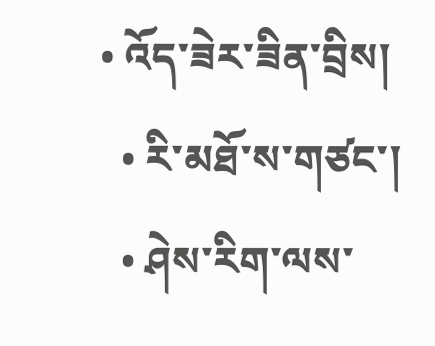• འོད་ཟེར་ཟིན་བྲིས།
  • རི་མཐོ་ས་གཙང་།
  • ཤེས་རིག་ལས་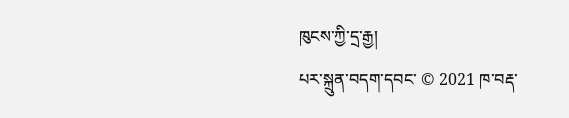ཁུངས་ཀྱི་དྲ་རྒྱ།
པར་སྐྲུན་བདག་དབང་ © 2021 ཁ་བརྡ་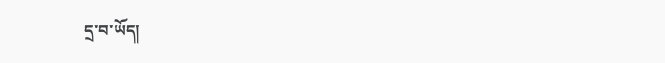དྲ་བ་ཡོད།